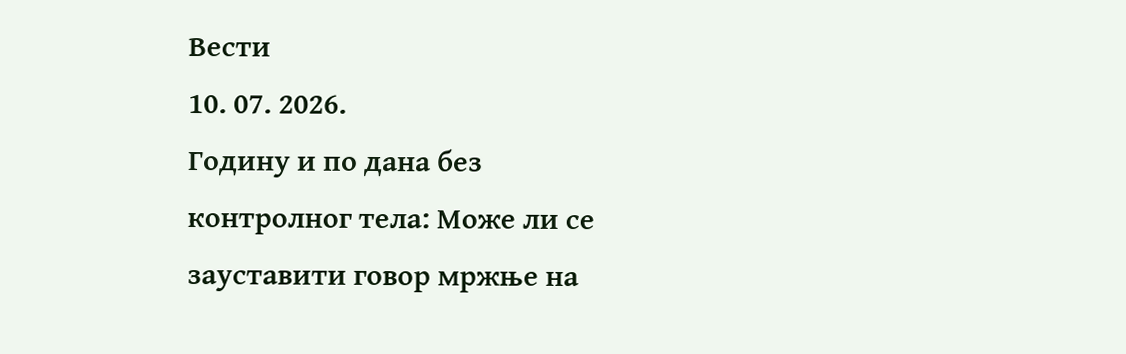Вести
10. 07. 2026.
Годину и по дана без контролног тела: Може ли се зауставити говор мржње на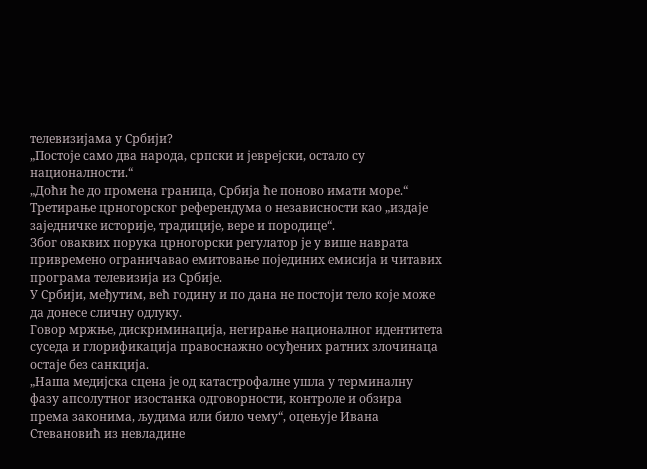телевизијама у Србији?
„Постоје само два народа, српски и јеврејски, остало су националности.“
„Доћи ће до промена граница, Србија ће поново имати море.“
Третирање црногорског референдума о независности као „издаје заједничке историје, традиције, вере и породице“.
Због оваквих порука црногорски регулатор је у више наврата привремено ограничавао емитовање појединих емисија и читавих програма телевизија из Србије.
У Србији, међутим, већ годину и по дана не постоји тело које може да донесе сличну одлуку.
Говор мржње, дискриминација, негирање националног идентитета суседа и глорификација правоснажно осуђених ратних злочинаца остаје без санкција.
„Наша медијска сцена је од катастрофалне ушла у терминалну фазу апсолутног изостанка одговорности, контроле и обзира према законима, људима или било чему“, оцењује Ивана Стевановић из невладине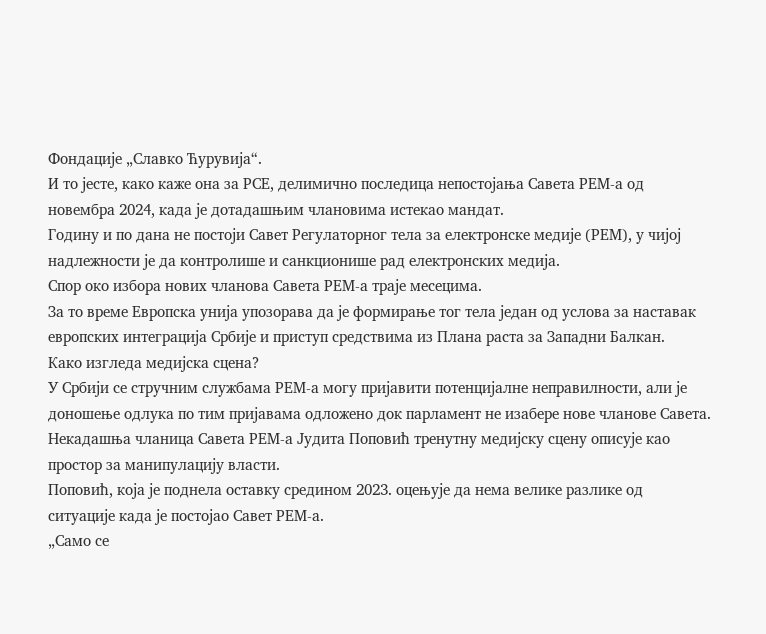Фондације „Славко Ћурувија“.
И то јесте, како каже она за РСЕ, делимично последица непостојања Савета РЕМ-а од новембра 2024, када је дотадашњим члановима истекао мандат.
Годину и по дана не постоји Савет Регулаторног тела за електронске медије (РЕМ), у чијој надлежности је да контролише и санкционише рад електронских медија.
Спор око избора нових чланова Савета РЕМ-а траје месецима.
За то време Европска унија упозорава да је формирање тог тела један од услова за наставак европских интеграција Србије и приступ средствима из Плана раста за Западни Балкан.
Како изгледа медијска сцена?
У Србији се стручним службама РЕМ-а могу пријавити потенцијалне неправилности, али је доношење одлука по тим пријавама одложено док парламент не изабере нове чланове Савета.
Некадашња чланица Савета РЕМ-а Јудита Поповић тренутну медијску сцену описује као простор за манипулацију власти.
Поповић, која је поднела оставку средином 2023. оцењује да нема велике разлике од ситуације када је постојао Савет РЕМ-а.
„Само се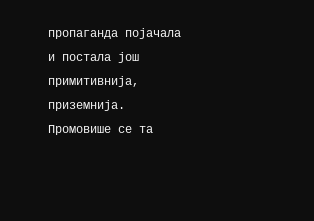пропаганда појачала и постала још примитивнија, приземнија. Промовише се та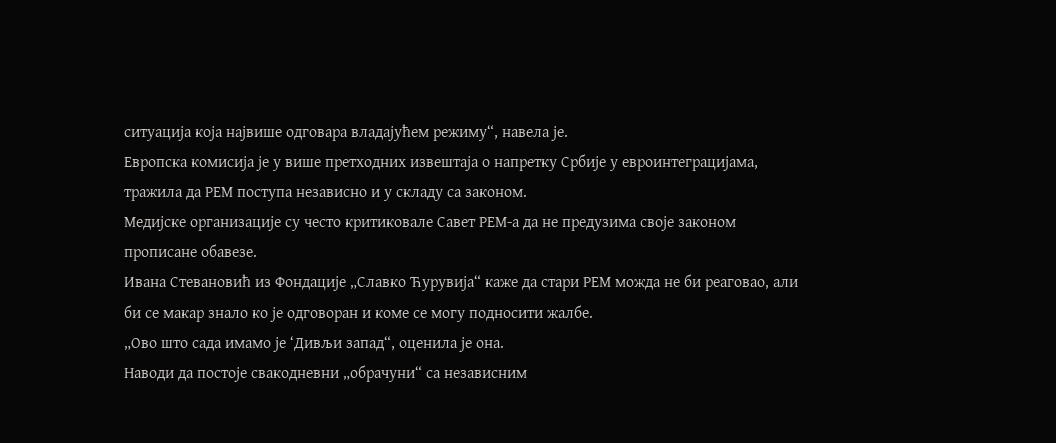ситуација која највише одговара владајућем режиму“, навела је.
Европска комисија је у више претходних извештаја о напретку Србије у евроинтеграцијама, тражила да РЕМ поступа независно и у складу са законом.
Медијске организације су често критиковале Савет РЕМ-а да не предузима своје законом прописане обавезе.
Ивана Стевановић из Фондације „Славко Ћурувија“ каже да стари РЕМ можда не би реаговао, али би се макар знало ко је одговоран и коме се могу подносити жалбе.
„Ово што сада имамо је ‘Дивљи запад“, оценила је она.
Наводи да постоје свакодневни „обрачуни“ са независним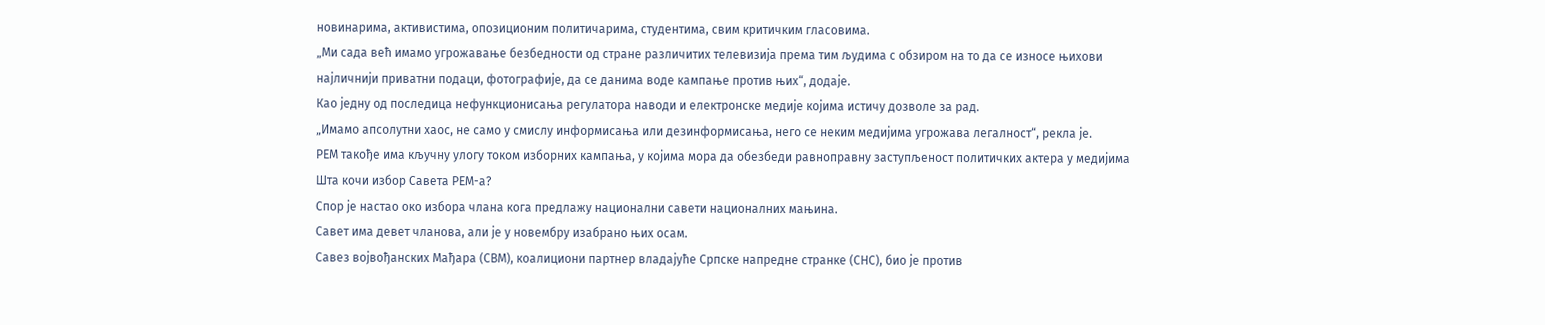новинарима, активистима, опозиционим политичарима, студентима, свим критичким гласовима.
„Ми сада већ имамо угрожавање безбедности од стране различитих телевизија према тим људима с обзиром на то да се износе њихови најличнији приватни подаци, фотографије, да се данима воде кампање против њих“, додаје.
Као једну од последица нефункционисања регулатора наводи и електронске медије којима истичу дозволе за рад.
„Имамо апсолутни хаос, не само у смислу информисања или дезинформисања, него се неким медијима угрожава легалност“, рекла је.
РЕМ такође има кључну улогу током изборних кампања, у којима мора да обезбеди равноправну заступљеност политичких актера у медијима
Шта кочи избор Савета РЕМ-а?
Спор је настао око избора члана кога предлажу национални савети националних мањина.
Савет има девет чланова, али је у новембру изабрано њих осам.
Савез војвођанских Мађара (СВМ), коалициони партнер владајуће Српске напредне странке (СНС), био је против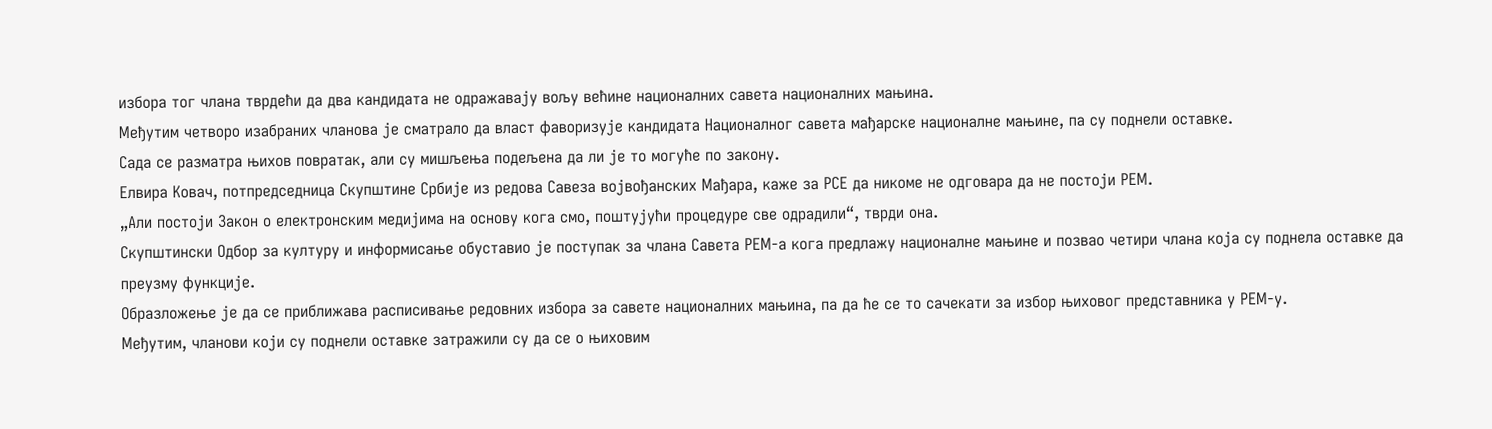избора тог члана тврдећи да два кандидата не одражавају вољу већине националних савета националних мањина.
Међутим четворо изабраних чланова је сматрало да власт фаворизује кандидата Националног савета мађарске националне мањине, па су поднели оставке.
Сада се разматра њихов повратак, али су мишљења подељена да ли је то могуће по закону.
Елвира Ковач, потпредседница Скупштине Србије из редова Савеза војвођанских Мађара, каже за РСЕ да никоме не одговара да не постоји РЕМ.
„Али постоји Закон о електронским медијима на основу кога смо, поштујући процедуре све одрадили“, тврди она.
Скупштински Одбор за културу и информисање обуставио је поступак за члана Савета РЕМ-а кога предлажу националне мањине и позвао четири члана која су поднела оставке да преузму функције.
Образложење је да се приближава расписивање редовних избора за савете националних мањина, па да ће се то сачекати за избор њиховог представника у РЕМ-у.
Међутим, чланови који су поднели оставке затражили су да се о њиховим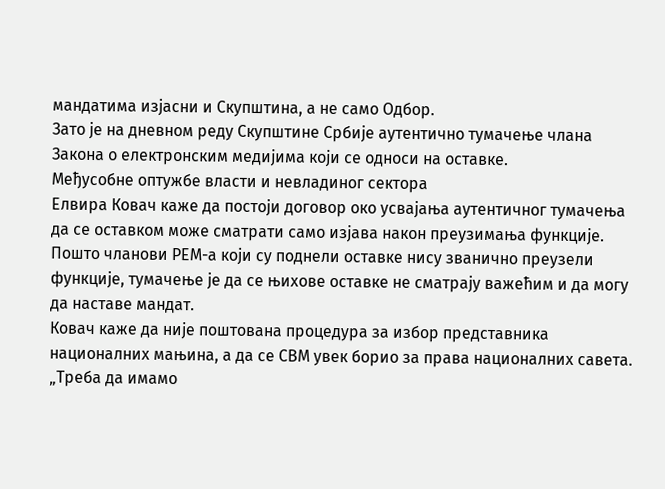мандатима изјасни и Скупштина, а не само Одбор.
Зато је на дневном реду Скупштине Србије аутентично тумачење члана Закона о електронским медијима који се односи на оставке.
Међусобне оптужбе власти и невладиног сектора
Елвира Ковач каже да постоји договор око усвајања аутентичног тумачења да се оставком може сматрати само изјава након преузимања функције.
Пошто чланови РЕМ-а који су поднели оставке нису званично преузели функције, тумачење је да се њихове оставке не сматрају важећим и да могу да наставе мандат.
Ковач каже да није поштована процедура за избор представника националних мањина, а да се СВМ увек борио за права националних савета.
„Треба да имамо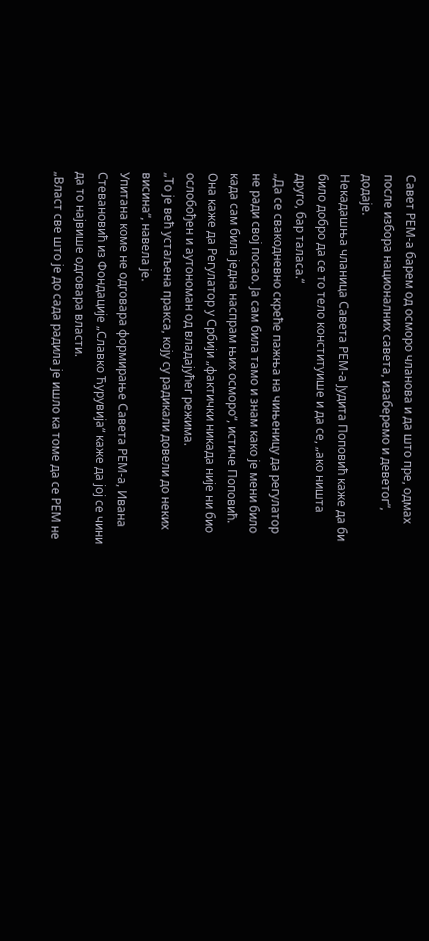Савет РЕМ-а барем од осморо чланова и да што пре, одмах после избора националних савета, изаберемо и деветог“, додаје.
Некадашња чланица Савета РЕМ-а Јудита Поповић каже да би било добро да се то тело конституише и да се, „ако ништа друго, бар таласа.“
„Да се свакодневно скреће пажња на чињеницу да регулатор не ради свој посао. Ја сам била тамо и знам како је мени било када сам била једна наспрам њих осморо“, истиче Поповић.
Она каже да Регулатор у Србији „фактички никада није ни био ослобођен и аутономан од владајућег режима.
„То је већ устаљена пракса, коју су радикали довели до неких висина“, навела је.
Упитана коме не одговара формирање Савета РЕМ-а, Ивана Стевановић из Фондације „Славко Ћурувија“ каже да јој се чини да то највише одговара власти.
„Власт све што је до сада радила је ишло ка томе да се РЕМ не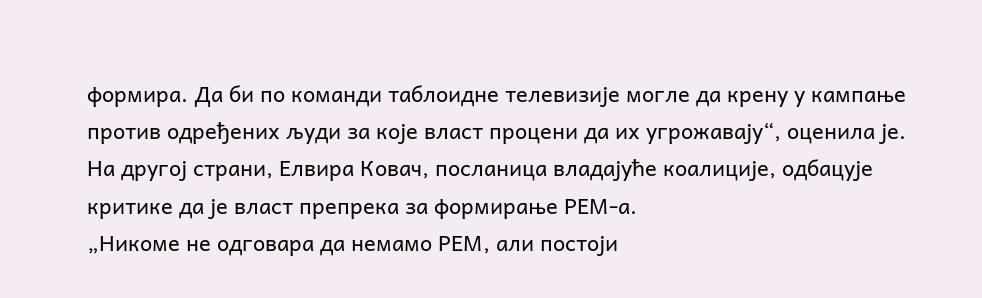формира. Да би по команди таблоидне телевизије могле да крену у кампање против одређених људи за које власт процени да их угрожавају“, оценила је.
На другој страни, Елвира Ковач, посланица владајуће коалиције, одбацује критике да је власт препрека за формирање РЕМ-а.
„Никоме не одговара да немамо РЕМ, али постоји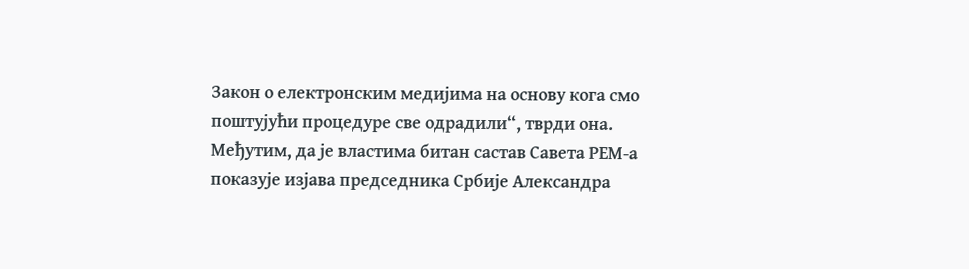Закон о електронским медијима на основу кога смо поштујући процедуре све одрадили“, тврди она.
Међутим, да је властима битан састав Савета РЕМ-а показује изјава председника Србије Александра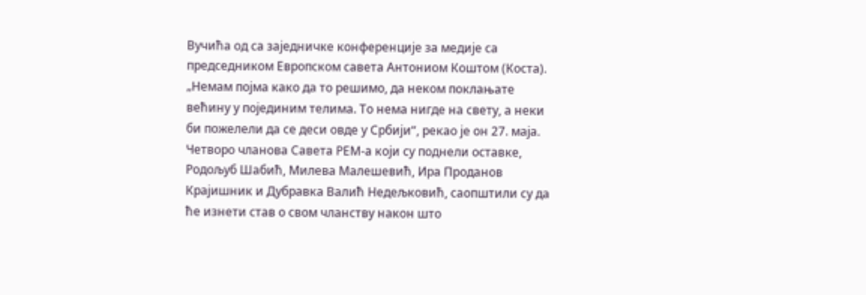Вучића од са заједничке конференције за медије са председником Европском савета Антониом Коштом (Коста).
„Немам појма како да то решимо, да неком поклањате већину у појединим телима. То нема нигде на свету, а неки би пожелели да се деси овде у Србији“, рекао је он 27. маја.
Четворо чланова Савета РЕМ-а који су поднели оставке, Родољуб Шабић, Милева Малешевић, Ира Проданов Крајишник и Дубравка Валић Недељковић, саопштили су да ће изнети став о свом чланству након што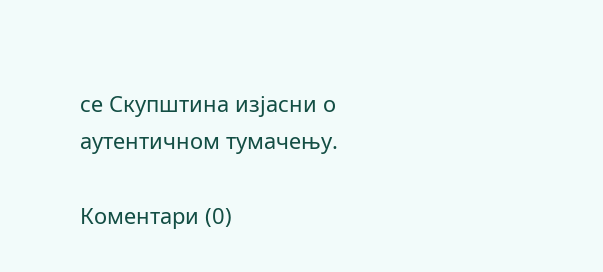се Скупштина изјасни о аутентичном тумачењу.

Коментари (0)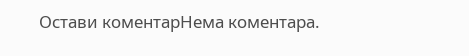Остави коментарНема коментара.